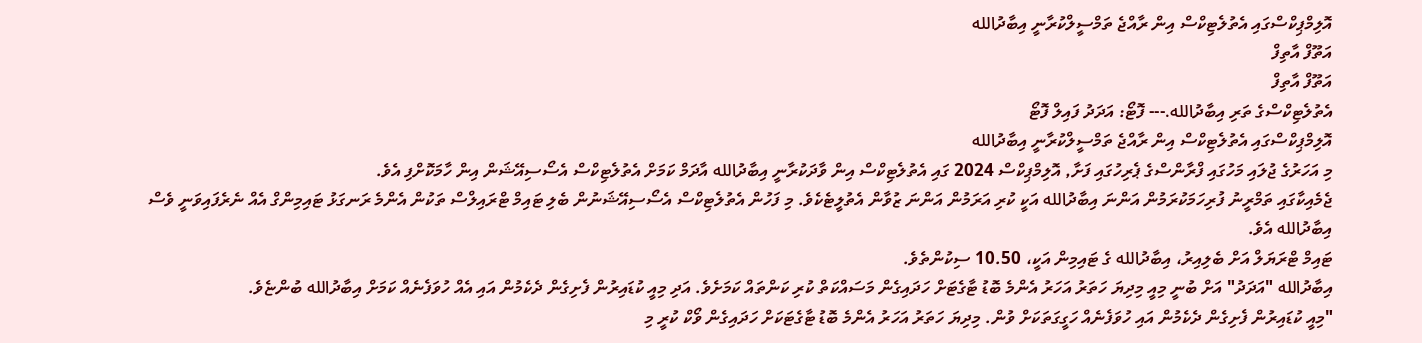އޮލިމްޕިކްސްގައި އެތުލެޓިކްސް އިން ރާއްޖެ ތަމްސީލްކުރާނީ އިބާދުالله
އަތޫފް އާތިފް
އަތޫފް އާތިފް
އެތުލެޓިކްސްގެ ތަރި އިބާދުالله.--- ފޮޓޯ: އަދަދު ފައިލް ފޮޓޯ
އޮލިމްޕިކްސްގައި އެތުލެޓިކްސް އިން ރާއްޖެ ތަމްސީލްކުރާނީ އިބާދުالله
މި އަހަރުގެ ޖުލައި މަހުގައި ފްރާންސްގެ ޕެރިހުގައި ފަށާ, އޮލިމްޕިކްސް 2024 ގައި އެތުލެޓިކްސް އިން ވާދަކުރާނީ އިބާދުالله އާދަމް ކަމަށް އެތުލެޓިކްސް އެސޯސިއޭޝަން އިން ހާމަކޮށްފި އެވެ.
ޖެމެއިކާގައި ތަމްރީނު ފުރިހަމަކުރަމުން އަންނަ އިބާދުالله އަކީ ކުރި އަރަމުން އަންނަ ޒުވާން އެތުލީޓެކެވެ. މި ފަހުން އެތުލެޓިކްސް އެސޯސިއޭޝަނުން ބެލި ޓައިމް ޓްރައިލްސް ތަކުން އެންމެ ރަނގަޅު ޓައިމިންގް އެއް ނެރެފައިވަނީ ވެސް އިބާދުالله އެވެ.
ޓައިމް ޓްރަޔަލް އަށް ބެލިއިރު، އިބާދުالله ގެ ޓައިމިން އަކީ، 10.50 ސިކުންތެވެ.
އިބާދުالله "އަދަދު" އަށް ބުނީ މިއީ މިދިޔަ ހަތަރު އަހަރު އެންމެ ބޮޑު ޓާގެޓަށް ހަދައިގެން މަސައްކަތް ކުރި ކަންތައް ކަމަށެވެ. އަދި މިއީ ކުޑައިރުން ފެށިގެން ދެކެމުން އައި އެއް ހުވަފެނެއް ކަމަށް އިބާދުالله ބުންޏެވެ.
"މިއީ ކުޑައިރުން ފެށިގެން ދެކެމުން އައި ހުވަފެނެއް ހަގީގަތަކަށް ވުން. މިދިޔަ ހަތަރު އަހަރު އެންމެ ބޮޑު ޓާގެޓަކަށް ހަދައިގެން ވޯކް ކުރީ މި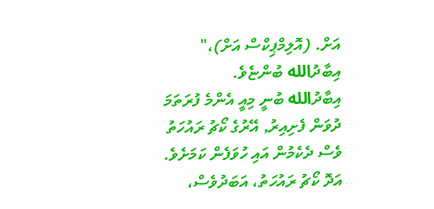އަށް. (އޮލިމްޕިކްސް އަށް)،" އިބާދުالله ބުންޏެވެ.
އިބާދުالله ބުނީ މިއީ އެންމެ ފުރަތަމަ ދުވަން ފެށިއިރު, އޭރުގެ ކޯޗު ރައުހަތު ވެސް ދެކެމުން އައި ހުވަފެން ކަމަށެވެ. އަދޮ ކޯޗު ރައުހަތު، އަބަދުވެސް،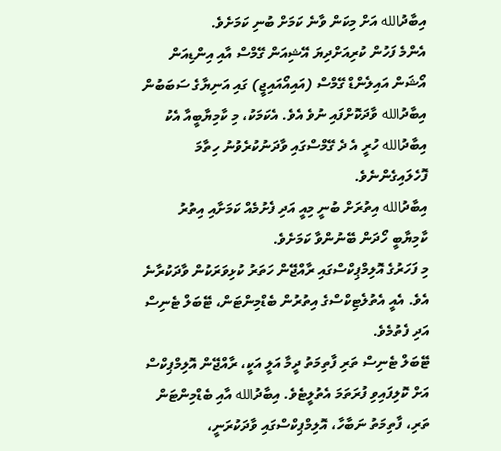އިބާދުالله އަށް މިކަން ވާނެ ކަމަށް ބުނި ކަމަށެވެ.
އެންމެ ފަހުން ކުރިއަށްދިޔަ އޭޝިއަން ގޭމްސް އާއި އިންޑިއަން އޯޝަން އައިލެންޑް ގޭމްސް (އައިއޯއައިޖީ) ގައި އަނިޔާގެ ސަބަބުން އިބާދުالله ވާދަކޮށްފައި ނުވެ އެވެ. އެކަމަކު، މި ކާމިޔާބީއާ އެކު އިބާދުالله ހުރީ އެ ދެ ގޭމްސްގައި ވާދަނުކުރެވުނު ހިތާމަ ފޮހެލައިގެންނެވެ.
އިބާދުالله އިތުރަށް ބުނީ މިއީ އަދި ފެށުމެއް ކަމަށާއި އިތުރު ކާމިޔާބީ ހޯދަން ބޭނުންވާ ކަމަށެވެ.
މި ފަހަރުގެ އޮލިމްޕިކްސްގައި ރާއްޖޭން ހަތަރު ކުޅިވަރަކުން ވާދަކުރާނެ އެވެ. އެއީ އެތުލެޓިކްސްގެ އިތުރުން ބެޑްމިންޓަން، ޓޭބަލް ޓެނިސް އަދި ފެތުމެވެ.
ޓޭބަލް ޓެނިސް ތަރި ފާތިމަތު ދީމާ އަލީ އަކީ، ރާއްޖޭން އޮލިމްޕިކްސް އަށް ކޮލިފައިވި ފުރަތަމަ އެތުލީޓެވެ. އިބާދުالله އާއި ބެޑްމިންޓަން ތަރި، ފާތިމަތު ނަބާހާ، އޮލިމްޕިކްސްގައި ވާދަކުރަނީ،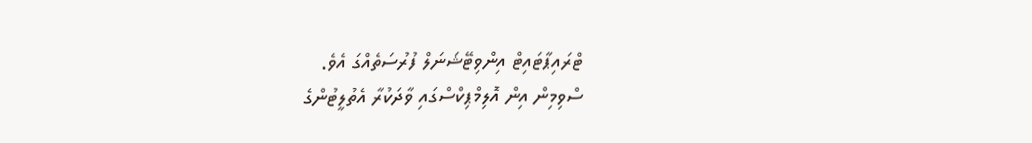ޓްރައިޕާޓައިޓް އިންވިޓޭޝަނަލް ފުރުސަތެއްގަ އެވެ.
ސްވިމިން އިން އޮލިމްޕިކްސްގައި ވާދަކުރާ އެތުލީޓުންގެ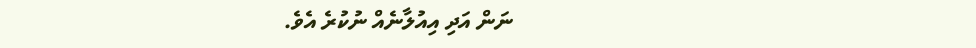ނަން އަދި އިއުލާނެއް ނުކުރެ އެވެ.